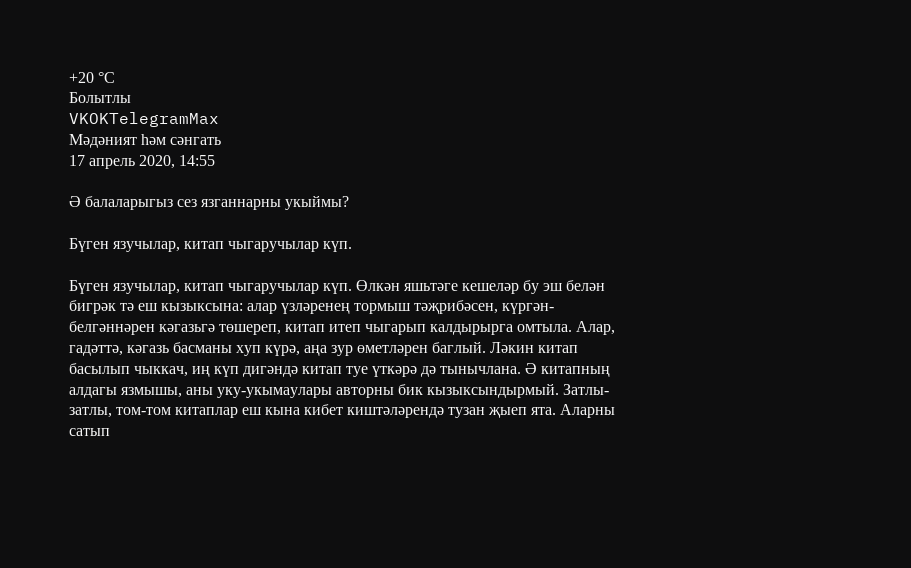+20 °С
Болытлы
VKOKTelegramMax
Мәдәният һәм сәнгать
17 апрель 2020, 14:55

Ә балаларыгыз сез язганнарны укыймы?

Бүген язучылар, китап чыгаручылар күп.

Бүген язучылар, китап чыгаручылар күп. Өлкән яшьтәге кешеләр бу эш белән бигрәк тә еш кызыксына: алар үзләренең тормыш тәҗрибәсен, күргән-белгәннәрен кәгазьгә төшереп, китап итеп чыгарып калдырырга омтыла. Алар, гадәттә, кәгазь басманы хуп күрә, аңа зур өметләрен баглый. Ләкин китап басылып чыккач, иң күп дигәндә китап туе үткәрә дә тынычлана. Ә китапның алдагы язмышы, аны уку-укымаулары авторны бик кызыксындырмый. Затлы-затлы, том-том китаплар еш кына кибет киштәләрендә тузан җыеп ята. Аларны сатып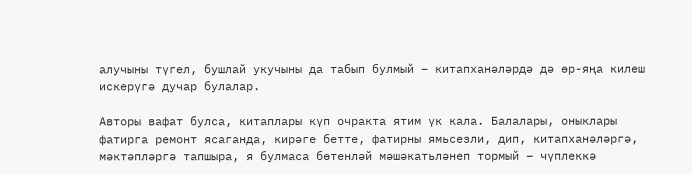алучыны түгел, бушлай укучыны да табып булмый – китапханәләрдә дә өр-яңа килеш искерүгә дучар булалар.

Авторы вафат булса, китаплары күп очракта ятим үк кала. Балалары, оныклары фатирга ремонт ясаганда, кирәге бетте, фатирны ямьсезли, дип, китапханәләргә, мәктәпләргә тапшыра, я булмаса бөтенләй мәшәкатьләнеп тормый – чүплеккә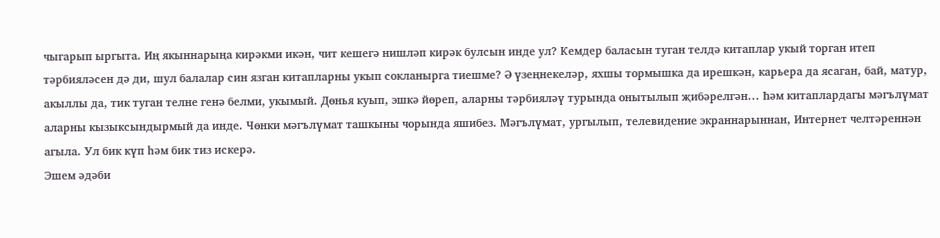чыгарып ыргыта. Иң якыннарыңа кирәкми икән, чит кешегә нишләп кирәк булсын инде ул? Кемдер баласын туган телдә китаплар укый торган итеп тәрбияләсен дә ди, шул балалар син язган китапларны укып сокланырга тиешме? Ә үзеңнекеләр, яхшы тормышка да ирешкән, карьера да ясаган, бай, матур, акыллы да, тик туган телне генә белми, укымый. Дөнья куып, эшкә йөреп, аларны тәрбияләү турында онытылып җибәрелгән... Һәм китаплардагы мәгълүмат аларны кызыксындырмый да инде. Чөнки мәгълүмат ташкыны чорында яшибез. Мәгълүмат, ургылып, телевидение экраннарыннан, Интернет челтәреннән агыла. Ул бик күп һәм бик тиз искерә.
Эшем әдәби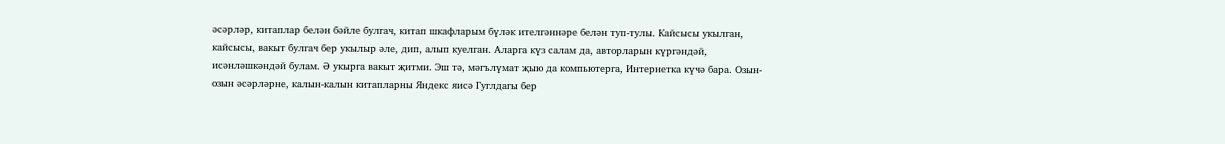әсәрләр, китаплар белән бәйле булгач, китап шкафларым бүләк ителгәннәре белән туп-тулы. Кайсысы укылган, кайсысы, вакыт булгач бер укылыр әле, дип, алып куелган. Аларга күз салам да, авторларын күргәндәй, исәнләшкәндәй булам. Ә укырга вакыт җитми. Эш тә, мәгълүмат җыю да компьютерга, Интернетка күчә бара. Озын-озын әсәрләрне, калын-калын китапларны Яндекс яисә Гуглдагы бер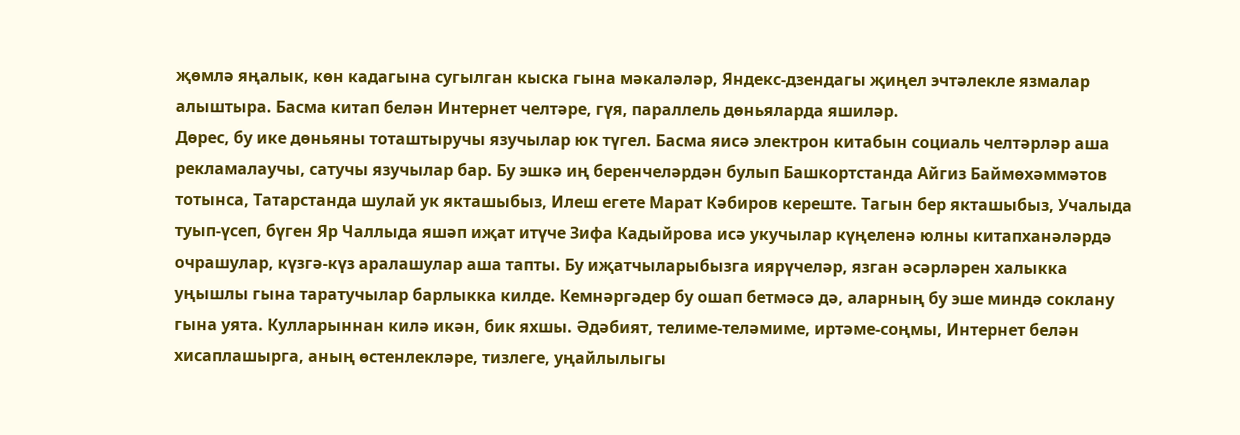җөмлә яңалык, көн кадагына сугылган кыска гына мәкаләләр, Яндекс-дзендагы җиңел эчтәлекле язмалар алыштыра. Басма китап белән Интернет челтәре, гүя, параллель дөньяларда яшиләр.
Дөрес, бу ике дөньяны тоташтыручы язучылар юк түгел. Басма яисә электрон китабын социаль челтәрләр аша рекламалаучы, сатучы язучылар бар. Бу эшкә иң беренчеләрдән булып Башкортстанда Айгиз Баймөхәммәтов тотынса, Татарстанда шулай ук якташыбыз, Илеш егете Марат Кәбиров кереште. Тагын бер якташыбыз, Учалыда туып-үсеп, бүген Яр Чаллыда яшәп иҗат итүче Зифа Кадыйрова исә укучылар күңеленә юлны китапханәләрдә очрашулар, күзгә-күз аралашулар аша тапты. Бу иҗатчыларыбызга иярүчеләр, язган әсәрләрен халыкка уңышлы гына таратучылар барлыкка килде. Кемнәргәдер бу ошап бетмәсә дә, аларның бу эше миндә соклану гына уята. Кулларыннан килә икән, бик яхшы. Әдәбият, телиме-теләмиме, иртәме-соңмы, Интернет белән хисаплашырга, аның өстенлекләре, тизлеге, уңайлылыгы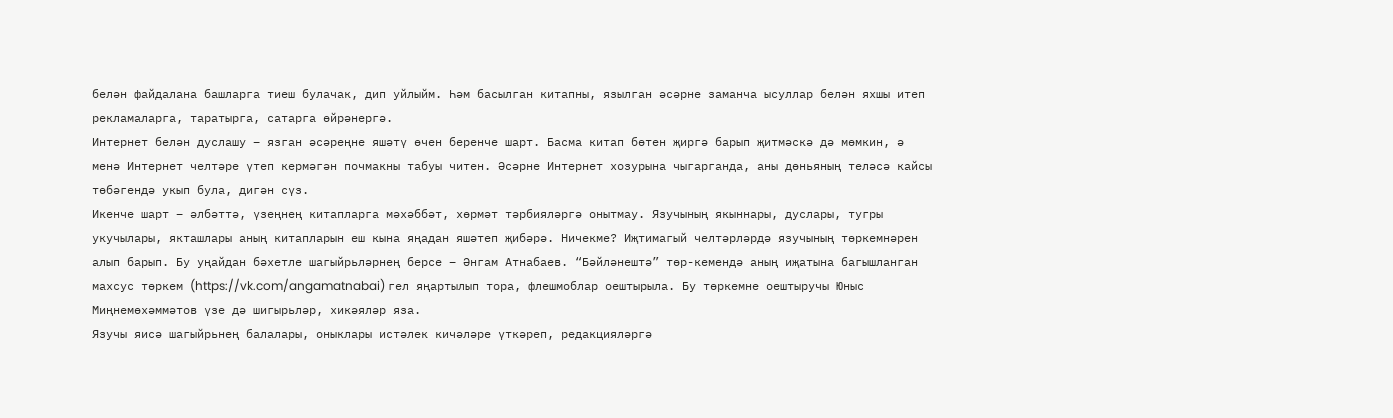белән файдалана башларга тиеш булачак, дип уйлыйм. Һәм басылган китапны, язылган әсәрне заманча ысуллар белән яхшы итеп рекламаларга, таратырга, сатарга өйрәнергә.
Интернет белән дуслашу – язган әсәреңне яшәтү өчен беренче шарт. Басма китап бөтен җиргә барып җитмәскә дә мөмкин, ә менә Интернет челтәре үтеп кермәгән почмакны табуы читен. Әсәрне Интернет хозурына чыгарганда, аны дөньяның теләсә кайсы төбәгендә укып була, дигән сүз.
Икенче шарт – әлбәттә, үзеңнең китапларга мәхәббәт, хөрмәт тәрбияләргә онытмау. Язучының якыннары, дуслары, тугры укучылары, якташлары аның китапларын еш кына яңадан яшәтеп җибәрә. Ничекме? Иҗтимагый челтәрләрдә язучының төркемнәрен алып барып. Бу уңайдан бәхетле шагыйрьләрнең берсе – Әнгам Атнабаев. “Бәйләнештә” төр-кемендә аның иҗатына багышланган махсус төркем (https://vk.com/angamatnabai) гел яңартылып тора, флешмоблар оештырыла. Бу төркемне оештыручы Юныс Миңнемөхәммәтов үзе дә шигырьләр, хикәяләр яза.
Язучы яисә шагыйрьнең балалары, оныклары истәлек кичәләре үткәреп, редакцияләргә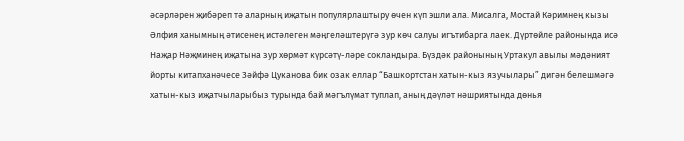әсәрләрен җибәреп тә аларның иҗатын популярлаштыру өчен күп эшли ала. Мисалга, Мостай Кәримнең кызы Әлфия ханымның әтисенең истәлеген мәңгеләштерүгә зур көч салуы игътибарга лаек. Дүртөйле районында исә Наҗар Нәҗминең иҗатына зур хөрмәт күрсәтү-ләре сокландыра. Бүздәк районының Уртакул авылы мәдәният йорты китапханәчесе Зәйфә Цуканова бик озак еллар “Башкортстан хатын-кыз язучылары” дигән белешмәгә хатын-кыз иҗатчыларыбыз турында бай мәгълүмат туплап, аның дәүләт нәшриятында дөнья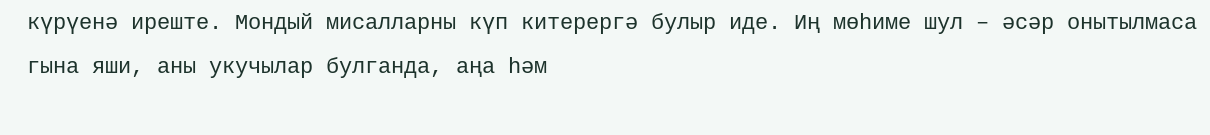күрүенә иреште. Мондый мисалларны күп китерергә булыр иде. Иң мөһиме шул – әсәр онытылмаса гына яши, аны укучылар булганда, аңа һәм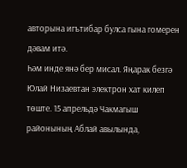авторына игътибар булса гына гомерен дәвам итә.
Һәм инде янә бер мисал. Яңарак безгә Юлай Низаевтан электрон хат килеп төште. 15 апрельдә Чакмагыш районының Аблай авылында,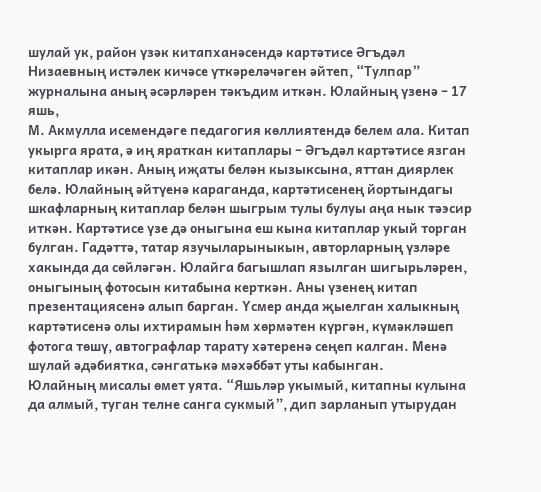шулай ук, район үзәк китапханәсендә картәтисе Әгъдәл Низаевның истәлек кичәсе үткәреләчәген әйтеп, “Тулпар” журналына аның әсәрләрен тәкъдим иткән. Юлайның үзенә – 17 яшь,
М. Акмулла исемендәге педагогия көллиятендә белем ала. Китап укырга ярата, ә иң яраткан китаплары – Әгъдәл картәтисе язган китаплар икән. Аның иҗаты белән кызыксына, яттан диярлек белә. Юлайның әйтүенә караганда, картәтисенең йортындагы шкафларның китаплар белән шыгрым тулы булуы аңа нык тәэсир иткән. Картәтисе үзе дә оныгына еш кына китаплар укый торган булган. Гадәттә, татар язучыларыныкын, авторларның үзләре хакында да сөйләгән. Юлайга багышлап язылган шигырьләрен, оныгының фотосын китабына керткән. Аны үзенең китап презентациясенә алып барган. Үсмер анда җыелган халыкның картәтисенә олы ихтирамын һәм хөрмәтен күргән, күмәкләшеп фотога төшү, автографлар тарату хәтеренә сеңеп калган. Менә шулай әдәбиятка, сәнгатькә мәхәббәт уты кабынган.
Юлайның мисалы өмет уята. “Яшьләр укымый, китапны кулына да алмый, туган телне санга сукмый”, дип зарланып утырудан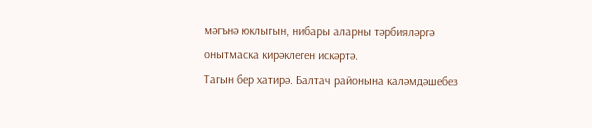мәгънә юклыгын, нибары аларны тәрбияләргә онытмаска кирәклеген искәртә.
Тагын бер хатирә. Балтач районына каләмдәшебез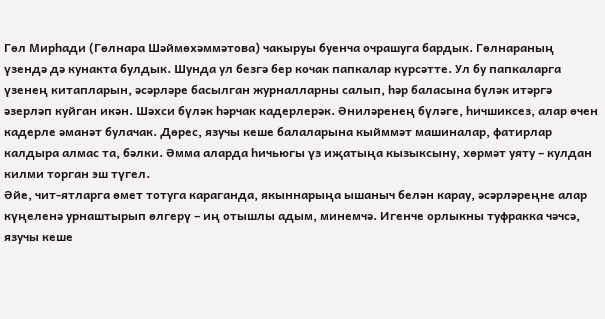Гөл Мирһади (Гөлнара Шәймөхәммәтова) чакыруы буенча очрашуга бардык. Гөлнараның үзендә дә кунакта булдык. Шунда ул безгә бер кочак папкалар күрсәтте. Ул бу папкаларга үзенең китапларын, әсәрләре басылган журналларны салып, һәр баласына бүләк итәргә әзерләп куйган икән. Шәхси бүләк һәрчак кадерлерәк. Әниләренең бүләге, һичшиксез, алар өчен кадерле әманәт булачак. Дөрес, язучы кеше балаларына кыйммәт машиналар, фатирлар калдыра алмас та, бәлки. Әмма аларда һичьюгы үз иҗатыңа кызыксыну, хөрмәт уяту – кулдан килми торган эш түгел.
Әйе, чит-ятларга өмет тотуга караганда, якыннарыңа ышаныч белән карау, әсәрләреңне алар күңеленә урнаштырып өлгерү – иң отышлы адым, минемчә. Игенче орлыкны туфракка чәчсә, язучы кеше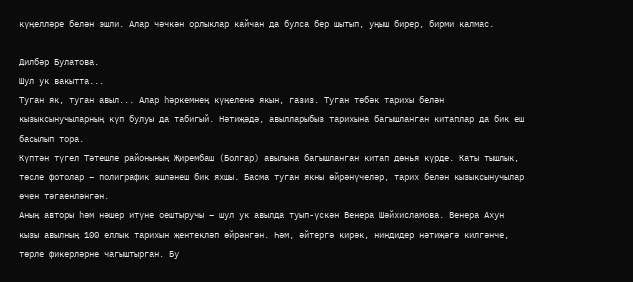күңелләре белән эшли. Алар чәчкән орлыклар кайчан да булса бер шытып, уңыш бирер, бирми калмас.

Дилбәр Булатова.
Шул ук вакытта...
Туган як, туган авыл... Алар һәркемнең күңеленә якын, газиз. Туган төбәк тарихы белән кызыксынучыларның күп булуы да табигый. Нәтиҗәдә, авылларыбыз тарихына багышланган китаплар да бик еш басылып тора.
Күптән түгел Тәтешле районының Җирембаш (Болгар) авылына багышланган китап дөнья күрде. Каты тышлык, төсле фотолар – полиграфик эшләнеш бик яхшы. Басма туган якны өйрәнүчеләр, тарих белән кызыксынучылар өчен тәгаенләнгән.
Аның авторы һәм нәшер итүне оештыручы – шул ук авылда туып-үскән Венера Шәйхисламова. Венера Ахун кызы авылның 100 еллык тарихын җентекләп өйрәнгән. Һәм, әйтергә кирәк, ниндидер нәтиҗәгә килгәнче, төрле фикерләрне чагыштырган. Бу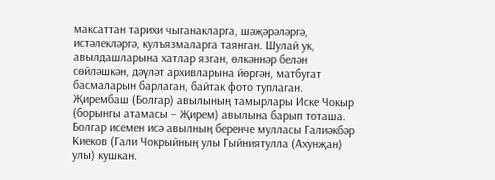максаттан тарихи чыганакларга, шәҗәрәләргә, истәлекләргә, кулъязмаларга таянган. Шулай ук, авылдашларына хатлар язган, өлкәннәр белән сөйләшкән, дәүләт архивларына йөргән, матбугат басмаларын барлаган, байтак фото туплаган.
Җирембаш (Болгар) авылының тамырлары Иске Чокыр (борынгы атамасы – Җирем) авылына барып тоташа. Болгар исемен исә авылның беренче мулласы Галиәкбәр Киеков (Гали Чокрыйның улы Гыйниятулла (Ахунҗан) улы) кушкан.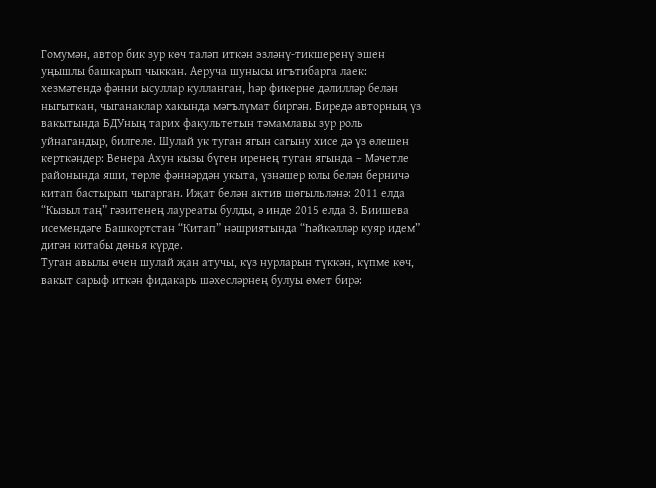Гомумән, автор бик зур көч таләп иткән эзләнү-тикшеренү эшен уңышлы башкарып чыккан. Аеруча шунысы игътибарга лаек: хезмәтендә фәнни ысуллар кулланган, һәр фикерне дәлилләр белән ныгыткан, чыганаклар хакында мәгълүмат биргән. Биредә авторның үз вакытында БДУның тарих факультетын тәмамлавы зур роль уйнагандыр, билгеле. Шулай ук туган ягын сагыну хисе дә үз өлешен керткәндер: Венера Ахун кызы бүген иренең туган ягында – Мәчетле районында яши, төрле фәннәрдән укыта, үзнәшер юлы белән берничә китап бастырып чыгарган. Иҗат белән актив шөгыльләнә: 2011 елда “Кызыл таң” гәзитенең лауреаты булды, ә инде 2015 елда З. Биишева исемендәге Башкортстан “Китап” нәшриятында “Һәйкәлләр куяр идем” дигән китабы дөнья күрде.
Туган авылы өчен шулай җан атучы, күз нурларын түккән, күпме көч, вакыт сарыф иткән фидакарь шәхесләрнең булуы өмет бирә: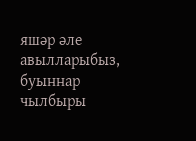яшәр әле авылларыбыз, буыннар чылбыры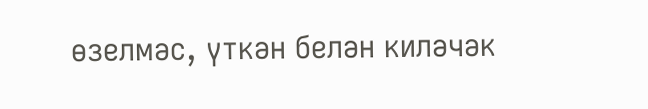өзелмәс, үткән белән киләчәк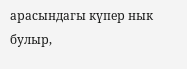арасындагы күпер нык булыр,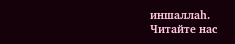иншаллаһ.
Читайте нас